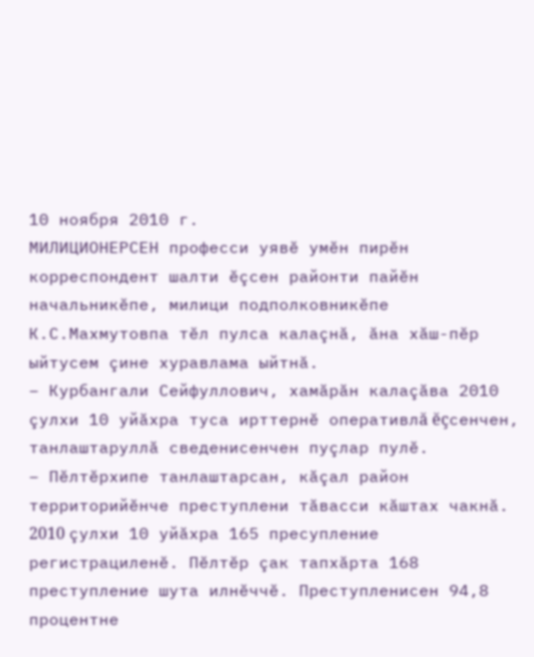10 ноября 2010 г.
МИЛИЦИОНЕРСЕН професси уявĕ умĕн пирĕн корреспондент шалти ĕçсен районти пайĕн начальникĕпе, милици подполковникĕпе К.С.Махмутовпа тĕл пулса калаçнă, ăна хăш-пĕр ыйтусем çине хуравлама ыйтнă.
– Курбангали Сейфуллович, хамăрăн калаçăва 2010 çулхи 10 уйăхра туса ирттернĕ оперативлă ĕçсенчен, танлаштаруллă сведенисенчен пуçлар пулĕ.
– Пĕлтĕрхипе танлаштарсан, кăçал район территорийĕнче преступлени тăвасси кăштах чакнă. 2010 çулхи 10 уйăхра 165 пресупление регистрациленĕ. Пĕлтĕр çак тапхăрта 168 преступление шута илнĕччĕ. Преступленисен 94,8 процентне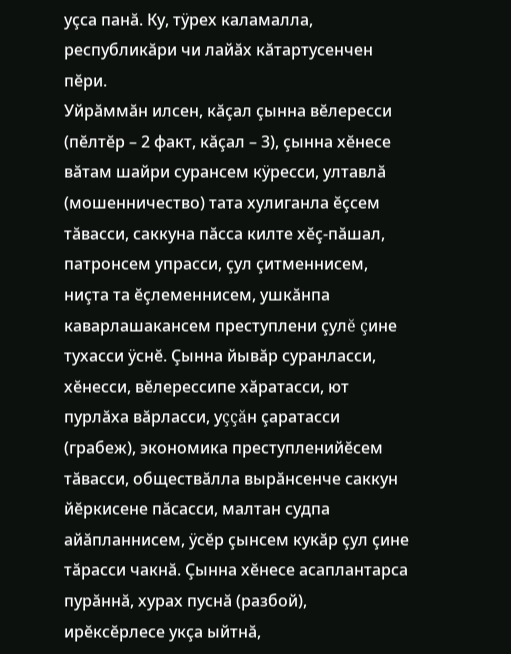уçса панă. Ку, тÿрех каламалла, республикăри чи лайăх кăтартусенчен пĕри.
Уйрăммăн илсен, кăçал çынна вĕлересси (пĕлтĕр – 2 факт, кăçал – 3), çынна хĕнесе вăтам шайри сурансем кÿресси, ултавлă (мошенничество) тата хулиганла ĕçсем тăвасси, саккуна пăсса килте хĕç-пăшал, патронсем упрасси, çул çитменнисем, ниçта та ĕçлеменнисем, ушкăнпа каварлашакансем преступлени çулĕ çине тухасси ÿснĕ. Çынна йывăр суранласси, хĕнесси, вĕлерессипе хăратасси, ют пурлăха вăрласси, уççăн çаратасси (грабеж), экономика преступленийĕсем тăвасси, обществăлла вырăнсенче саккун йĕркисене пăсасси, малтан судпа айăпланнисем, ÿсĕр çынсем кукăр çул çине тăрасси чакнă. Çынна хĕнесе асаплантарса пурăннă, хурах пуснă (разбой), ирĕксĕрлесе укçа ыйтнă,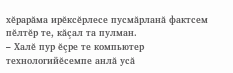хĕрарăма ирĕксĕрлесе пусмăрланă фактсем пĕлтĕр те, кăçал та пулман.
– Халĕ пур ĕçре те компьютер технологийĕсемпе анлă усă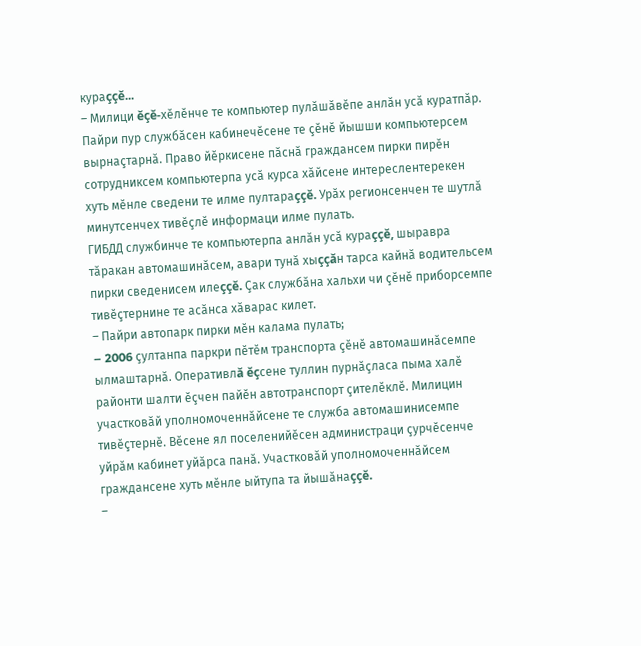кураççĕ...
– Милици ĕçĕ-хĕлĕнче те компьютер пулăшăвĕпе анлăн усă куратпăр. Пайри пур службăсен кабинечĕсене те çĕнĕ йышши компьютерсем вырнаçтарнă. Право йĕркисене пăснă граждансем пирки пирĕн сотрудниксем компьютерпа усă курса хăйсене интереслентерекен хуть мĕнле сведени те илме пултараççĕ. Урăх регионсенчен те шутлă минутсенчех тивĕçлĕ информаци илме пулать.
ГИБДД службинче те компьютерпа анлăн усă кураççĕ, шыравра тăракан автомашинăсем, авари тунă хыççăн тарса кайнă водительсем пирки сведенисем илеççĕ. Çак службăна хальхи чи çĕнĕ приборсемпе тивĕçтернине те асăнса хăварас килет.
– Пайри автопарк пирки мĕн калама пулать;
– 2006 çултанпа паркри пĕтĕм транспорта çĕнĕ автомашинăсемпе ылмаштарнă. Оперативлă ĕçсене туллин пурнăçласа пыма халĕ районти шалти ĕçчен пайĕн автотранспорт çителĕклĕ. Милицин участковăй уполномоченнăйсене те служба автомашинисемпе тивĕçтернĕ. Вĕсене ял поселенийĕсен администраци çурчĕсенче уйрăм кабинет уйăрса панă. Участковăй уполномоченнăйсем граждансене хуть мĕнле ыйтупа та йышăнаççĕ.
–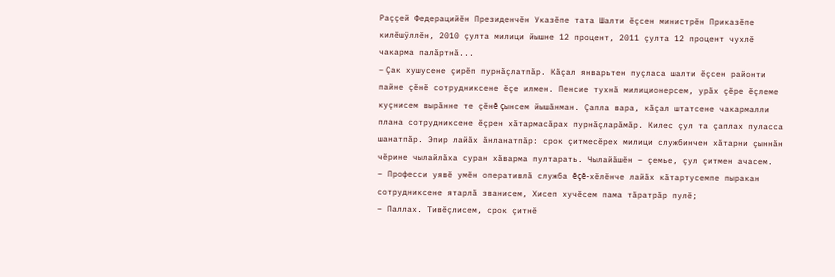Раççей Федерацийĕн Президенчĕн Указĕпе тата Шалти ĕçсен министрĕн Приказĕпе килĕшÿллĕн, 2010 çулта милици йышне 12 процент, 2011 çулта 12 процент чухлĕ чакарма палăртнă...
– Çак хушусене çирĕп пурнăçлатпăр. Кăçал январьтен пуçласа шалти ĕçсен районти пайне çĕнĕ сотрудниксене ĕçе илмен. Пенсие тухнă милиционерсем, урăх çĕре ĕçлеме куçнисем вырăнне те çĕнĕ çынсем йышăнман. Çапла вара, кăçал штатсене чакармалли плана сотрудниксене ĕçрен хăтармасăрах пурнăçларăмăр. Килес çул та çаплах пуласса шанатпăр. Эпир лайăх ăнланатпăр: срок çитмесĕрех милици службинчен хăтарни çыннăн чĕрине чылайлăха суран хăварма пултарать. Чылайăшĕн – çемье, çул çитмен ачасем.
– Професси уявĕ умĕн оперативлă служба ĕçĕ-хĕлĕнче лайăх кăтартусемпе пыракан сотрудниксене ятарлă званисем, Хисеп хучĕсем пама тăратрăр пулĕ;
– Паллах. Тивĕçлисем, срок çитнĕ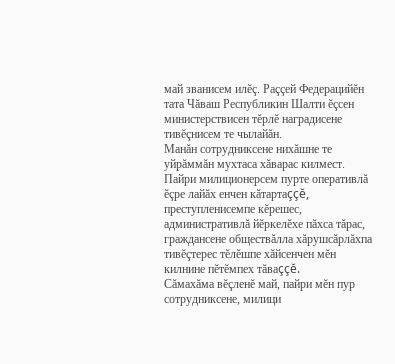май званисем илĕç. Раççей Федерацийĕн тата Чăваш Республикин Шалти ĕçсен министерствисен тĕрлĕ наградисене тивĕçнисем те чылайăн.
Манăн сотрудниксене нихăшне те уйрăммăн мухтаса хăварас килмест. Пайри милиционерсем пурте оперативлă ĕçре лайăх енчен кăтартаççĕ, преступленисемпе кĕрешес, административлă йĕркелĕхе пăхса тăрас, граждансене обществăлла хăрушсăрлăхпа тивĕçтерес тĕлĕшпе хăйсенчен мĕн килнине пĕтĕмпех тăваççĕ.
Сăмахăма вĕçленĕ май, пайри мĕн пур сотрудниксене, милици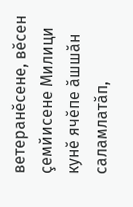ветеранĕсене, вĕсен çемйисене Милици кунĕ ячĕпе ăшшăн саламлатăп,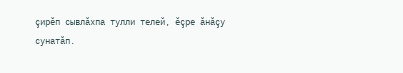çирĕп сывлăхпа тулли телей, ĕçре ăнăçу сунатăп.